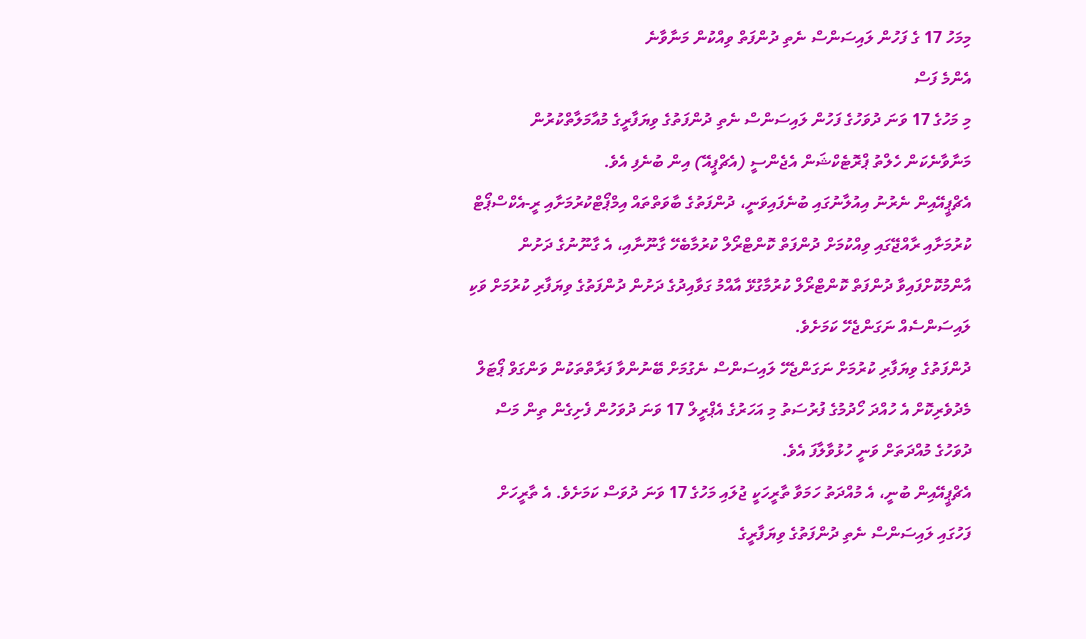މިމަހު 17 ގެ ފަހުން ލައިސަންސް ނެތި ދުންފަތް ވިއްކުން މަނާވާނެ
އެންމެ ފަސް
މި މަހުގެ 17 ވަނަ ދުވަހުގެ ފަހުން ލައިސަންސް ނެތި ދުންފަތުގެ ވިޔަފާރީގެ މުއާމަލާތްކުރުން މަނާވާނެކަން ހެލްތު ޕްރޮޓެކްޝަން އެޖެންސީ (އެޗްޕީއޭ) އިން ބުނެފި އެވެ.
އެޗްޕީއޭއިން ނެރުނު އިއުލާނުގައި ބުނެފައިވަނީ، ދުންފަތުގެ ބާވަތްތައް އިމްޕޯޓްކުރުމަށާއި ރީ-އެކްސްޕޯޓް ކުރުމަށާއި ރާއްޖޭގައި ވިއްކުމަށް ދުންފަތް ކޮންޓްރޯލް ކުރުމާބެހޭ ގާނޫނާއި، އެ ގާނޫނުގެ ދަށުން އާންމުކޮށްފައިވާ ދުންފަތް ކޮންޓްރޯލް ކުރުމާގުޅޭ އާއްމު ގަވާއިދުގެ ދަށުން ދުންފަތުގެ ވިޔަފާރި ކުރުމަށް ވަކި ލައިސަންސެއް ނަގަންޖެހޭ ކަމަށެވެ.
ދުންފަތުގެ ވިޔަފާރި ކުރުމަށް ނަގަންޖެހޭ ލައިސަންސް ނެގުމަށް ބޭނުންވާ ފަރާތްތަކުން ވަންގަވް ޕޯޓަލް މެދުވެރިކޮށް އެ ހުއްދަ ހޯދުމުގެ ފުރުސަތު މި އަހަރުގެ އެޕްރީލް 17 ވަނަ ދުވަހުން ފެށިގެން ތިން މަސް ދުވަހުގެ މުއްދަތަށް ވަނީ ހުޅުވާލާފަ އެވެ.
އެޗްޕީއޭއިން ބުނީ، އެ މުއްދަތު ހަމަވާ ތާރީހަކީ ޖުލައި މަހުގެ 17 ވަނަ ދުވަސް ކަމަށެވެ. އެ ތާރީހަށް ފަހުގައި ލައިސަންސް ނެތި ދުންފަތުގެ ވިޔަފާރީގެ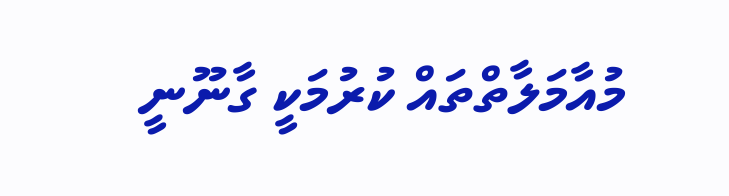މުއާމަލާތްތައް ކުރުމަކީ ގާނޫނީ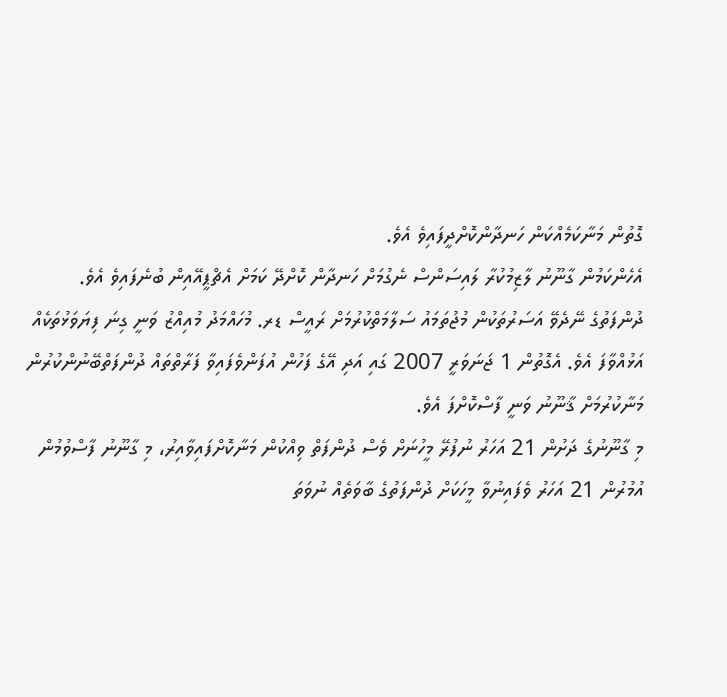ގޮތުން މަނާކަމެއްކަން ހަނދާންކޮށްދީފައިވެ އެވެ.
އެހެންކަމުން ގާނޫނު ލާޒިމުކުރާ ލައިސަންސް ނެގުމަށް ހަނދާން ކޮށްދޭ ކަމަށް އެޗްޕީއޭއިން ބުނެފައިވެ އެވެ.
ދުންފަތުގެ ނޭދެވޭ އަސަރުތަކުން މުޖުތަމައު ސަލާމަތްކުރުމަށް ރައީސް ޑރ. މުހައްމަދު މުއިއްޒު ވަނީ ގިނަ ފިޔަވަޅުތަކެއް އަޅުއްވާފަ އެވެ. އެގޮތުން 1 ޖަނަވަރީ 2007 ގައި އަދި އޭގެ ފަހުން އުފަންވެފައިވާ ފަރާތްތައް ދުންފަތްބޭނުންކުރުން މަނާކުރުމަށް ޤާނޫނު ވަނީ ފާސްކޮށްފަ އެވެ.
މި ގާނޫނުގެ ދަށުން 21 އަހަރު ނުފުރޭ މީހުނަށް ވެސް ދުންފަތް ވިއްކުން މަނާކޮށްފައިވާއިރު، މި ގާނޫނު ފާސްވުމުން އުމުރުން 21 އަހަރު ވެފައިނުވާ މީހަކަށް ދުންފަތުގެ ބާވަތެއް ނުވަތަ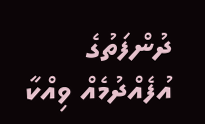ދުންފަތުގެ އުފެއްދުމެއް ވިއްކާ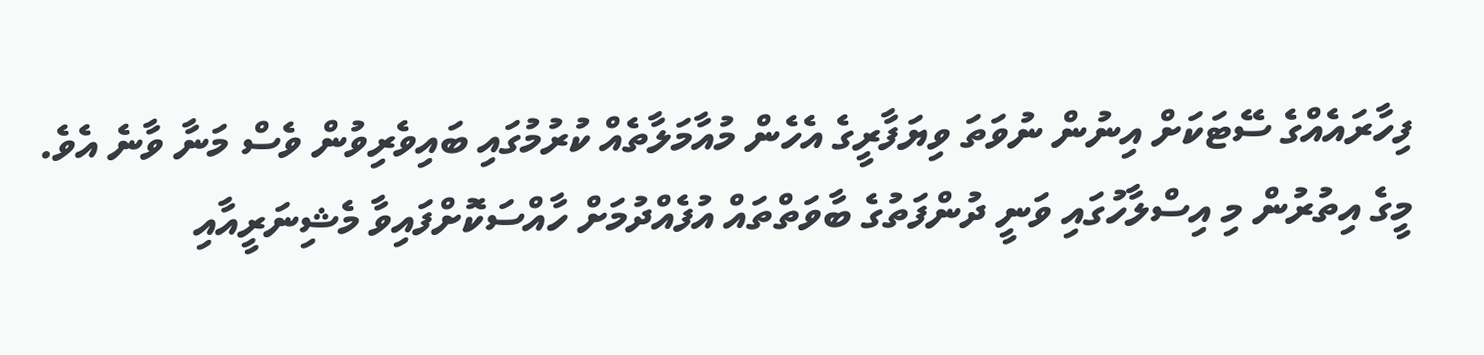ފިހާރައެއްގެ ސޭޓަކަށް އިނުން ނުވަތަ ވިޔަފާރީގެ އެހެން މުއާމަލާތެއް ކުރުމުގައި ބައިވެރިވުން ވެސް މަނާ ވާނެ އެވެ.
މީގެ އިތުރުން މި އިސްލާހުގައި ވަނީ ދުންފަތުގެ ބާވަތްތައް އުފެއްދުމަށް ހާއްސަކޮށްފައިވާ މެޝިނަރީއާއި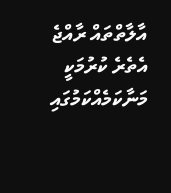އާލާތްތައް ރާއްޖެ އެތެރެ ކުރުމަކީ މަނާކަމެއްކަމުގައި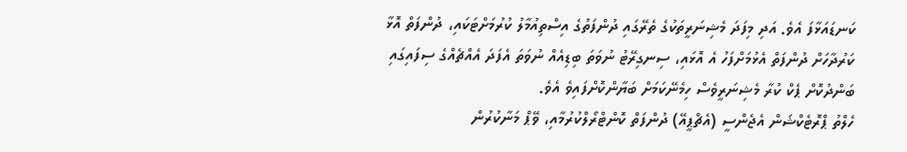ކަނޑައަޅާފަ އެވެ. އަދި މިފަދަ މެޝިނަރީތަކުގެ ތެރޭގައި ދުންފަތުގެ އިސްތިއުމާލު ކުރުމަށްޓަކައި، ދުންފަތް އޮޅާ ކަރުދާހަށް ދުންފަތް އެޅުމަށްފަހު އެ އޮޅައި، ސިނގިރޭޓު ނުވަތަ ބިޑިއެއް ނުވަތަ އެފަދަ އެއްޗެއްގެ ސިފައިގައި ބަންދުކޮށް ޕެކް ކުރާ މެޝިނަރީވެސް ހިމެނޭކަމަށް ބަޔާންކޮށްފައިވެ އެވެ.
ހެލްތު ޕްރޮޓެކްޝަން އެޖެންސީ (އެޗްޕީއޭ) ދުންފަތް ކޮންޓްރޯލްކުރުމާއި، ވޭޕް މަނާކުރުން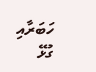ހަބަރާއި ގުޅޭ